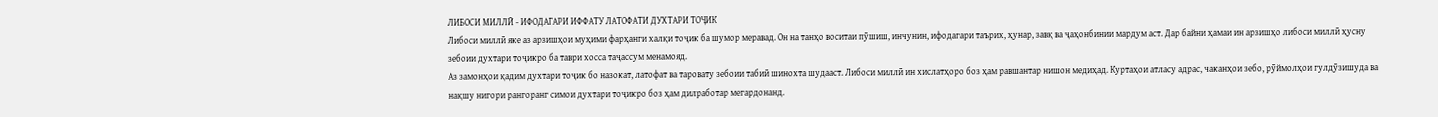ЛИБОСИ МИЛЛӢ - ИФОДАГАРИ ИФФАТУ ЛАТОФАТИ ДУХТАРИ ТОҶИК
Либоси миллӣ яке аз арзишҳои муҳими фарҳанги халқи тоҷик ба шумор меравад. Он на танҳо воситаи пӯшиш, инчунин, ифодагари таърих, ҳунар, завқ ва ҷаҳонбинии мардум аст. Дар байни ҳамаи ин арзишҳо либоси миллӣ ҳусну зебоии духтари тоҷикро ба таври хосса таҷассум менамояд.
Аз замонҳои қадим духтари тоҷик бо назокат, латофат ва таровату зебоии табиӣ шинохта шудааст. Либоси миллӣ ин хислатҳоро боз ҳам равшантар нишон медиҳад. Куртаҳои атласу адрас, чаканҳои зебо, рӯймолҳои гулдӯзишуда ва нақшу нигори рангоранг симои духтари тоҷикро боз ҳам дилработар мегардонанд.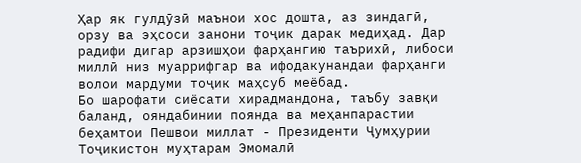Ҳар як гулдӯзӣ маънои хос дошта, аз зиндагӣ, орзу ва эҳсоси занони тоҷик дарак медиҳад. Дар радифи дигар арзишҳои фарҳангию таърихӣ, либоси миллӣ низ муаррифгар ва ифодакунандаи фарҳанги волои мардуми тоҷик маҳсуб меёбад.
Бо шарофати сиёсати хирадмандона, таъбу завқи баланд, ояндабинии поянда ва меҳанпарастии беҳамтои Пешвои миллат - Президенти Ҷумҳурии Тоҷикистон муҳтарам Эмомалӣ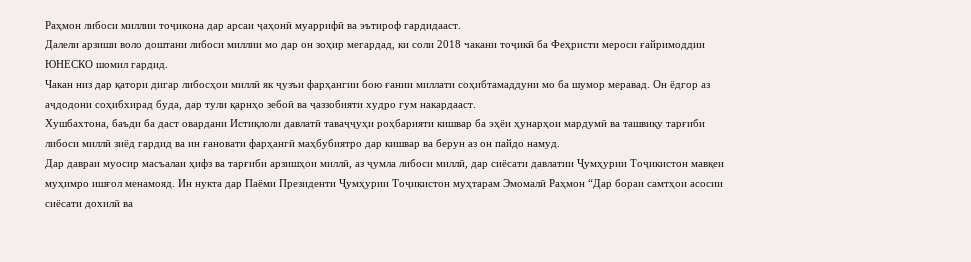Раҳмон либоси миллии тоҷикона дар арсаи ҷаҳонӣ муаррифӣ ва эътироф гардидааст.
Далели арзиши воло доштани либоси миллии мо дар он зоҳир мегардад, ки соли 2018 чакани тоҷикӣ ба Феҳристи мероси ғайримоддии ЮНЕСКО шомил гардид.
Чакан низ дар қатори дигар либосҳои миллӣ як ҷузъи фарҳангии бою ғании миллати соҳибтамаддуни мо ба шумор меравад. Он ёдгор аз аҷдодони соҳибхирад буда, дар тули қарнҳо зебоӣ ва ҷаззобияти худро гум накардааст.
Хушбахтона, баъди ба даст овардани Истиқлоли давлатӣ таваҷҷуҳи роҳбарияти кишвар ба эҳёи ҳунарҳои мардумӣ ва ташвиқу тарғиби либоси миллӣ зиёд гардид ва ин ғановати фарҳангӣ маҳбубиятро дар кишвар ва берун аз он пайдо намуд.
Дар давраи муосир масъалаи ҳифз ва тарғиби арзишҳои миллӣ, аз ҷумла либоси миллӣ, дар сиёсати давлатии Ҷумҳурии Тоҷикистон мавқеи муҳимро ишғол менамояд. Ин нукта дар Паёми Президенти Ҷумҳурии Тоҷикистон муҳтарам Эмомалӣ Раҳмон “Дар бораи самтҳои асосии сиёсати дохилӣ ва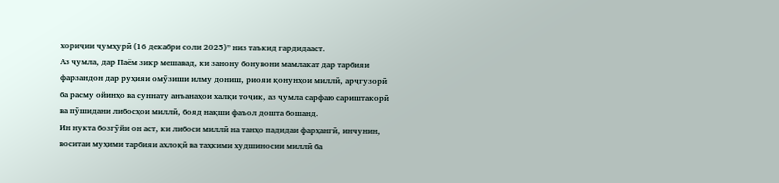хориҷии ҷумҳурӣ (16 декабри соли 2025)” низ таъкид гардидааст.
Аз ҷумла, дар Паём зикр мешавад, ки занону бонувони мамлакат дар тарбияи фарзандон дар руҳияи омӯзиши илму дониш, риояи қонунҳои миллӣ, арҷгузорӣ ба расму ойинҳо ва суннату анъанаҳои халқи тоҷик, аз ҷумла сарфаю сариштакорӣ ва пӯшидани либосҳои миллӣ, бояд нақши фаъол дошта бошанд.
Ин нукта бозгӯйи он аст, ки либоси миллӣ на танҳо падидаи фарҳангӣ, инчунин, воситаи муҳими тарбияи ахлоқӣ ва таҳкими худшиносии миллӣ ба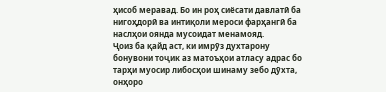ҳисоб меравад. Бо ин роҳ сиёсати давлатӣ ба нигоҳдорӣ ва интиқоли мероси фарҳангӣ ба наслҳои оянда мусоидат менамояд.
Ҷоиз ба қайд аст, ки имрӯз духтарону бонувони тоҷик аз матоъҳои атласу адрас бо тарҳи муосир либосҳои шинаму зебо дӯхта, онҳоро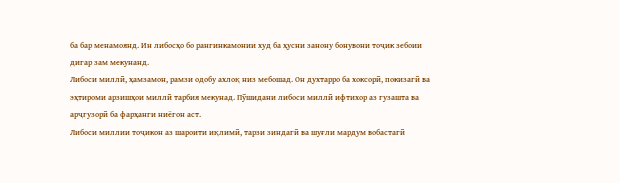ба бар менамоянд. Ин либосҳо бо рангинкамонии худ ба ҳусни занону бонувони тоҷик зебоии дигар зам мекунанд.
Либоси миллӣ, ҳамзамон, рамзи одобу ахлоқ низ мебошад. Он духтарро ба хоксорӣ, покизагӣ ва эҳтироми арзишҳои миллӣ тарбия мекунад. Пӯшидани либоси миллӣ ифтихор аз гузашта ва арҷгузорӣ ба фарҳанги ниёгон аст.
Либоси миллии тоҷикон аз шароити иқлимӣ, тарзи зиндагӣ ва шуғли мардум вобастагӣ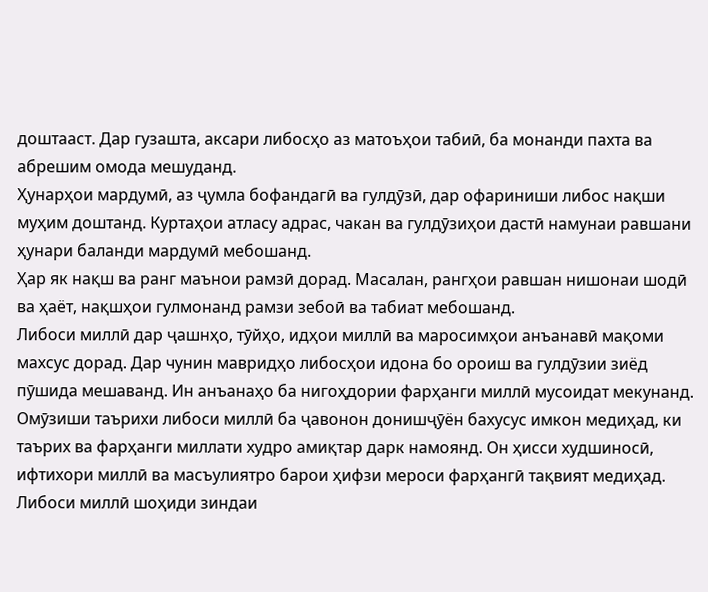доштааст. Дар гузашта, аксари либосҳо аз матоъҳои табиӣ, ба монанди пахта ва абрешим омода мешуданд.
Ҳунарҳои мардумӣ, аз ҷумла бофандагӣ ва гулдӯзӣ, дар офариниши либос нақши муҳим доштанд. Куртаҳои атласу адрас, чакан ва гулдӯзиҳои дастӣ намунаи равшани ҳунари баланди мардумӣ мебошанд.
Ҳар як нақш ва ранг маънои рамзӣ дорад. Масалан, рангҳои равшан нишонаи шодӣ ва ҳаёт, нақшҳои гулмонанд рамзи зебоӣ ва табиат мебошанд.
Либоси миллӣ дар ҷашнҳо, тӯйҳо, идҳои миллӣ ва маросимҳои анъанавӣ мақоми махсус дорад. Дар чунин мавридҳо либосҳои идона бо ороиш ва гулдӯзии зиёд пӯшида мешаванд. Ин анъанаҳо ба нигоҳдории фарҳанги миллӣ мусоидат мекунанд.
Омӯзиши таърихи либоси миллӣ ба ҷавонон донишҷӯён бахусус имкон медиҳад, ки таърих ва фарҳанги миллати худро амиқтар дарк намоянд. Он ҳисси худшиносӣ, ифтихори миллӣ ва масъулиятро барои ҳифзи мероси фарҳангӣ тақвият медиҳад.
Либоси миллӣ шоҳиди зиндаи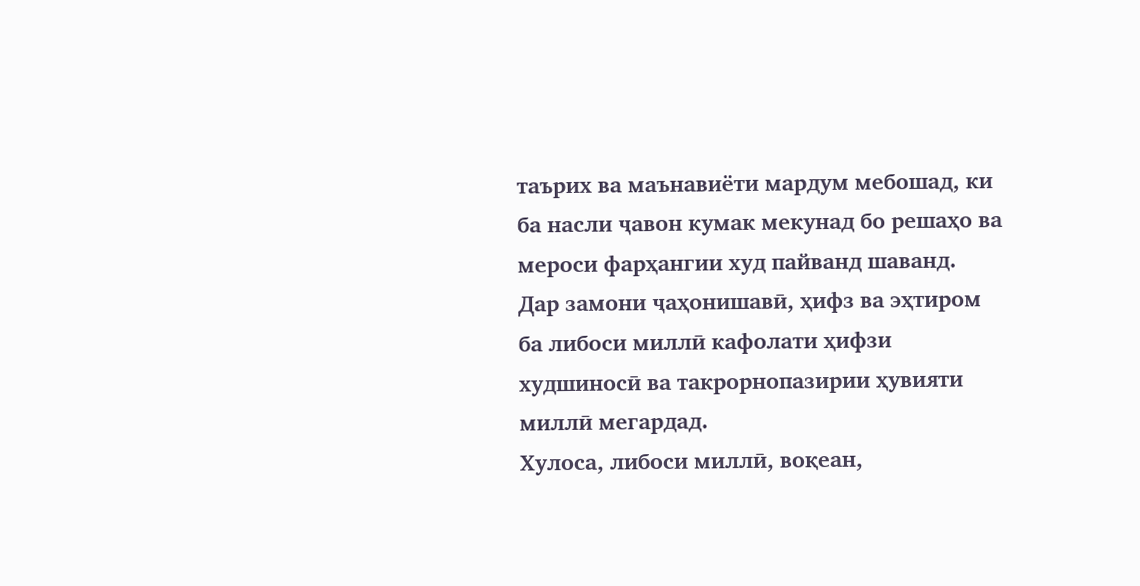таърих ва маънавиёти мардум мебошад, ки ба насли ҷавон кумак мекунад бо решаҳо ва мероси фарҳангии худ пайванд шаванд.
Дар замони ҷаҳонишавӣ, ҳифз ва эҳтиром ба либоси миллӣ кафолати ҳифзи худшиносӣ ва такрорнопазирии ҳувияти миллӣ мегардад.
Хулоса, либоси миллӣ, воқеан,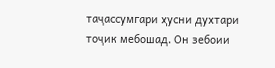таҷассумгари ҳусни духтари тоҷик мебошад. Он зебоии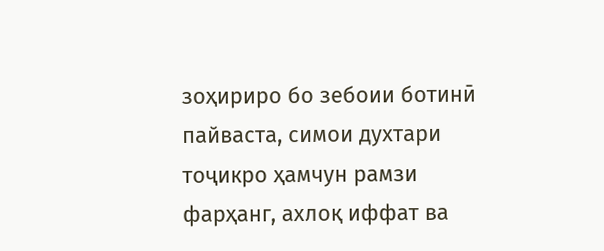зоҳириро бо зебоии ботинӣ пайваста, симои духтари тоҷикро ҳамчун рамзи фарҳанг, ахлоқ иффат ва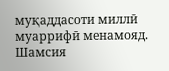муқаддасоти миллӣ муаррифӣ менамояд.
Шамсия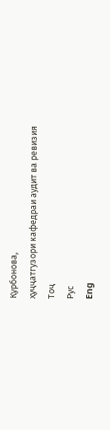Қурбонова,
ҳуҷҷатгузори кафедраи аудит ва ревизия
Тоҷ
Рус
Eng